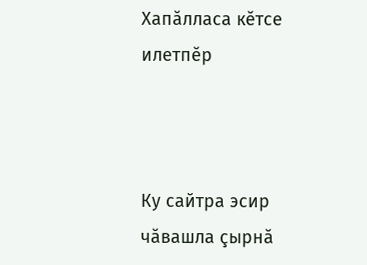Хапăлласа кĕтсе илетпĕр



Ку сайтра эсир чăвашла çырнă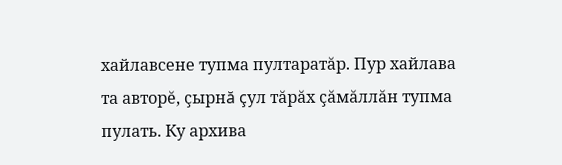хайлавсене тупма пултаратăр. Пур хайлава та авторĕ, çырнă çул тăрăх çăмăллăн тупма пулать. Ку архива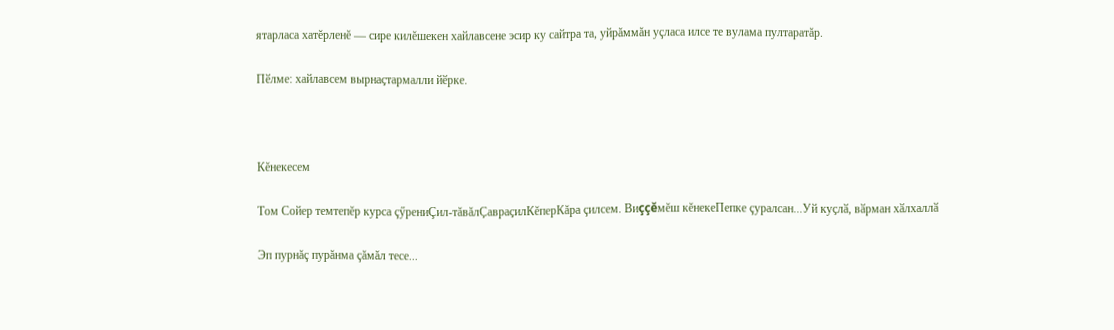ятарласа хатĕрленĕ — сире килĕшекен хайлавсене эсир ку сайтра та, уйрăммăн уçласа илсе те вулама пултаратăр.

Пӗлме: хайлавсем вырнаҫтармалли йӗрке.



Кĕнекесем

Том Сойер темтепĕр курса çӳрениÇил-тăвăлҪавраҫилКĕперКăра çилсем. Виççĕмĕш кĕнекеПепке çуралсан...Уй куҫлӑ, вӑрман хӑлхаллӑ

Эп пурнăç пурăнма çăмăл тесе...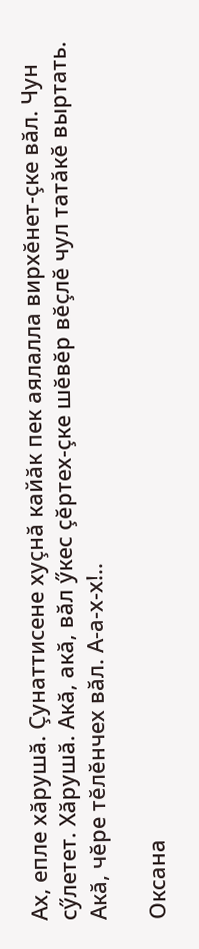Ах, епле хăрушă. Çунаттисене хуçнă кайăк пек аялалла вирхĕнет-çке вăл. Чун сӳлетет. Хăрушă. Акă, акă, вăл ӳкес çĕртех-çке шĕвĕр вĕçлĕ чул татăкĕ выртать. Акă, чĕре тĕлĕнчех вăл. А-а-х-х!..

Оксана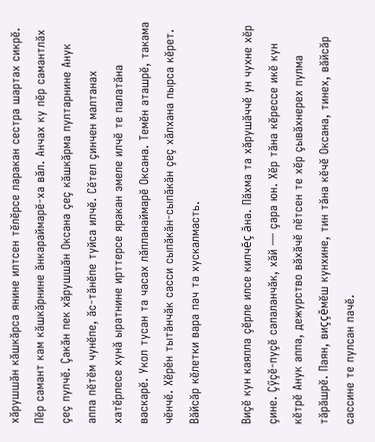хăрушшăн кăшкăрса янине илтсен тĕлĕрсе ларакан сестра шартах сикрĕ. Пĕр самант кам кăшкăрнине ăнкараймарĕ-ха вăл. Анчах ку пĕр самантлăх çеç пулчĕ. Çакăн пек хăрушшăн Оксана çеç кăшкăрма пултарнине Анук аппа пĕтĕм чунĕпе, ăс-тăнĕпе туйса илчĕ. Сĕтел çинчен малтанах хатĕрлесе хунă ыратнине ирттерсе яракан эмеле илчĕ те палатăна васкарĕ. Укол тусан та часах лăпланаймарĕ Оксана. Темĕн аташрĕ, такама чĕнчĕ. Хĕрĕн тытăнчăк сасси сыпăкăн-сыпăкăн çеç хăлхана пырса кĕрет. Вăйсăр кĕлетки вара пач та хускалмасть.

Виçĕ кун каялла çĕрле илсе килчĕç ăна. Пăхма та хăрушăччĕ ун чухне хĕр çине. Çӳçĕ-пуçĕ сапаланчăк, хăй — çара юн. Хĕр тăна кĕрессе икĕ кун кĕтрĕ Анук аппа, дежурство вăхăчĕ пĕтсен те хĕр çывăхнерех пулма тăрăшрĕ. Паян, виççĕмĕш кунхине, тин тăна кĕчĕ Оксана, тинех, вăйсăр сассине те пулсан пачĕ.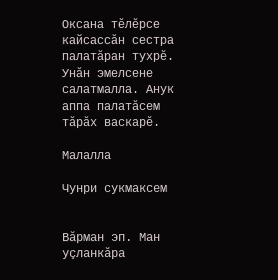Оксана тĕлĕрсе кайсассăн сестра палатăран тухрĕ. Унăн эмелсене салатмалла. Анук аппа палатăсем тăрăх васкарĕ.

Малалла

Чунри сукмаксем


Вăрман эп. Ман уçланкăра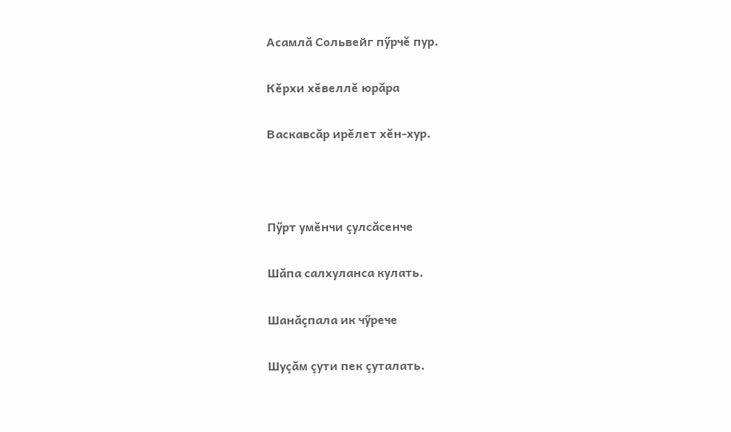Асамлă Сольвейг пӳрчĕ пур.

Кĕрхи хĕвеллĕ юрăра

Васкавсăр ирĕлет хĕн-хур.



Пӳрт умĕнчи çулсăсенче

Шăпа салхуланса кулать.

Шанăçпала ик чӳрече

Шуçăм çути пек çуталать.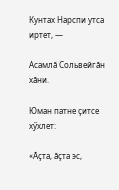Кунтах Нарспи утса иртет, —

Асамлă Сольвейгăн хăни.

Юман патне çитсе хӳхлет:

«Ăçта, ăçта эс,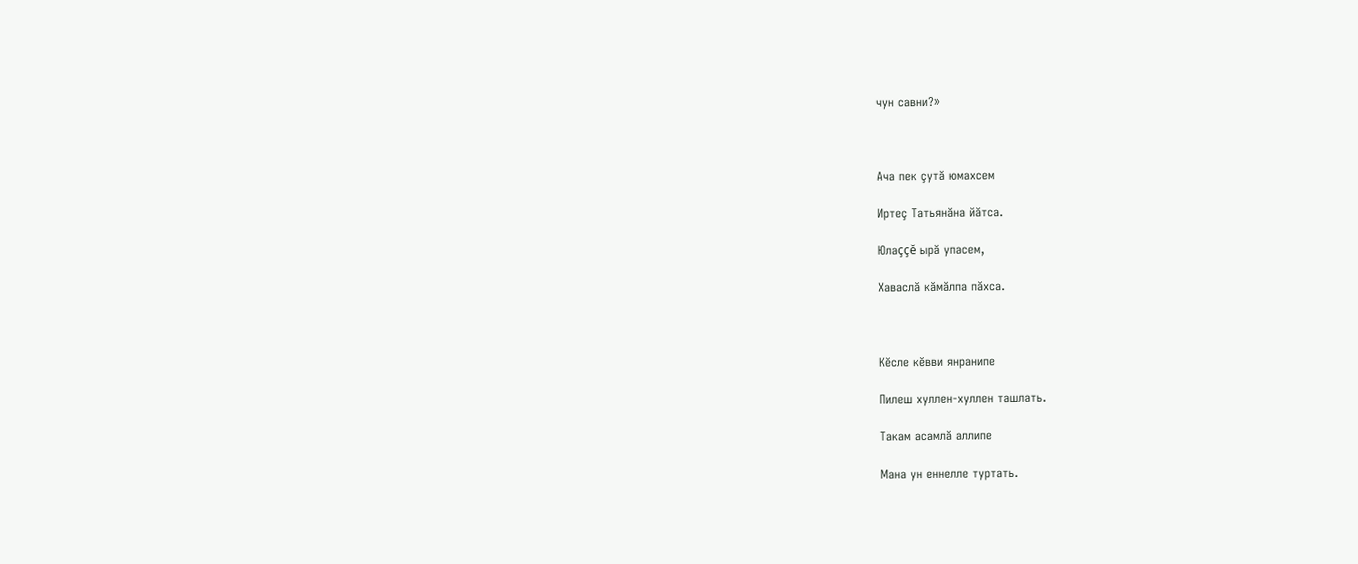чун савни?»



Ача пек çутă юмахсем

Иртеç Татьянăна йăтса.

Юлаççĕ ырă упасем,

Хаваслă кăмăлпа пăхса.



Кĕсле кĕвви янранипе

Пилеш хуллен-хуллен ташлать.

Такам асамлă аллипе

Мана ун еннелле туртать.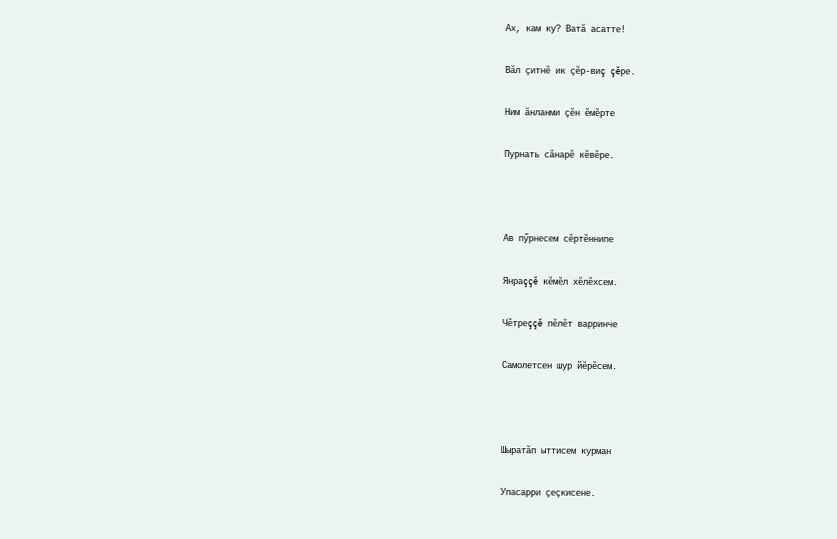Ах, кам ку? Ватă асатте!

Вăл çитнĕ ик çĕр-виç çĕре.

Ним ăнланми çĕн ĕмĕрте

Пурнать сăнарĕ кĕвĕре.



Ав пӳрнесем сĕртĕннипе

Янраççĕ кĕмĕл хĕлĕхсем.

Чĕтреççĕ пĕлĕт варринче

Самолетсен шур йĕрĕсем.



Шыратăп ыттисем курман

Упасарри çеçкисене.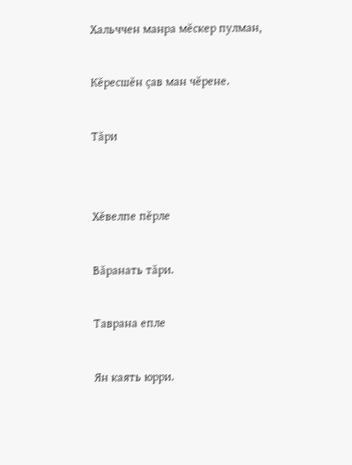Хальччен манра мĕскер пулман,

Кĕресшĕн çав ман чĕрене.

Тăри


Хĕвелпе пĕрле

Вăранать тăри.

Таврана епле

Ян каять юрри.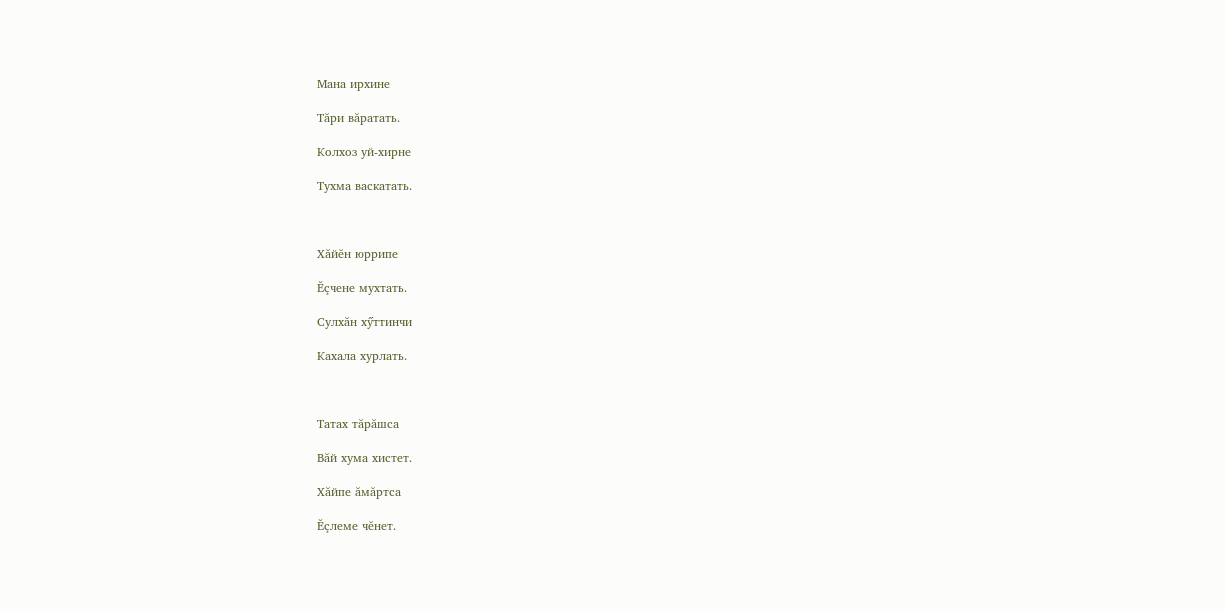Мана ирхине

Тăри вăратать.

Колхоз уй-хирне

Тухма васкатать.



Хăйĕн юррипе

Ĕçчене мухтать.

Сулхăн хӳттинчи

Кахала хурлать.



Татах тăрăшса

Вăй хума хистет.

Хăйпе ăмăртса

Ĕçлеме чĕнет.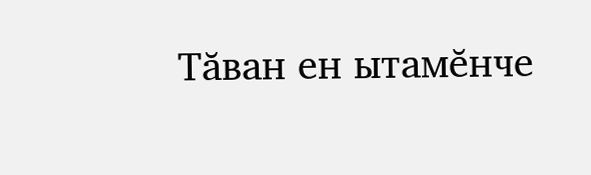Тăван ен ытамĕнче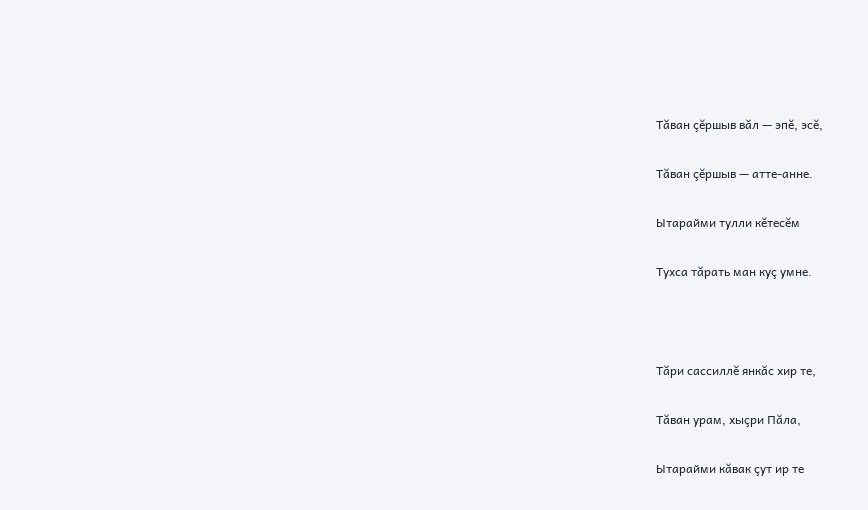Тăван çĕршыв вăл — эпĕ, эсĕ,

Тăван çĕршыв — атте-анне.

Ытарайми тулли кĕтесĕм

Тухса тăрать ман куç умне.



Тăри сассиллĕ янкăс хир те,

Тăван урам, хыçри Пăла,

Ытарайми кăвак çут ир те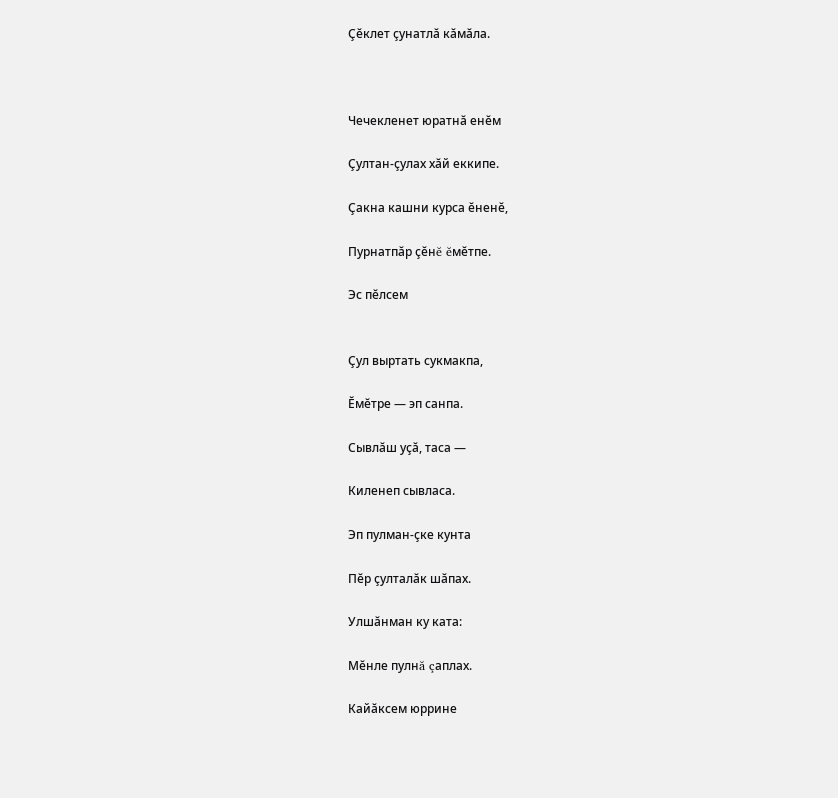Çĕклет çунатлă кăмăла.



Чечекленет юратнă енĕм

Çултан-çулах хăй еккипе.

Çакна кашни курса ĕненĕ,

Пурнатпăр çĕнĕ ĕмĕтпе.

Эс пĕлсем


Çул выртать сукмакпа,

Ĕмĕтре — эп санпа.

Сывлăш уçă, таса —

Киленеп сывласа.

Эп пулман-çке кунта

Пĕр çулталăк шăпах.

Улшăнман ку ката:

Мĕнле пулнă çаплах.

Кайăксем юррине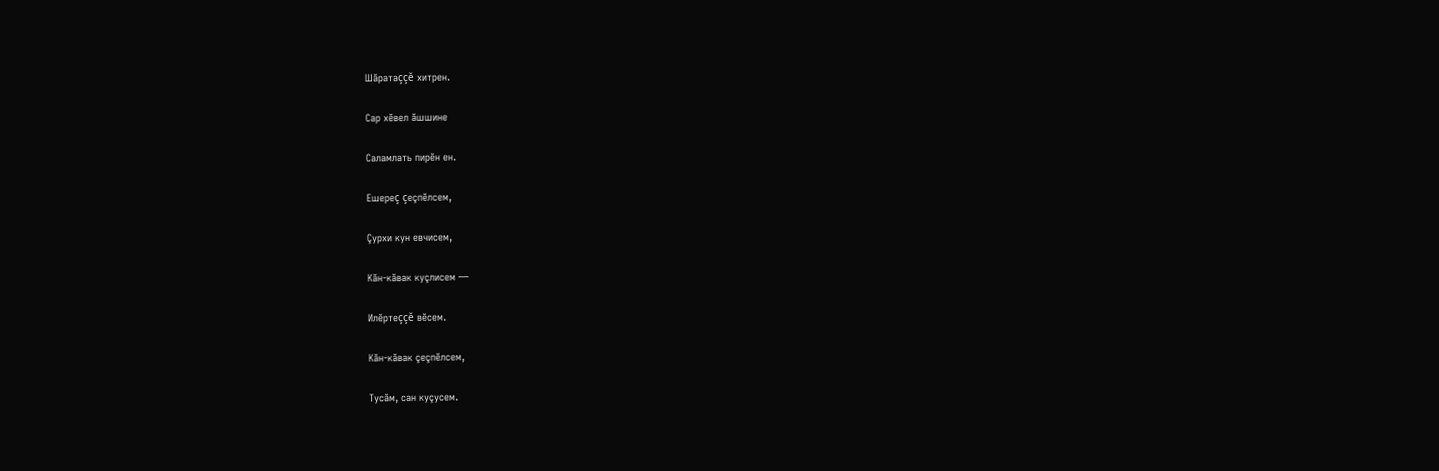Шăратаççĕ хитрен.

Сар хĕвел ăшшине

Саламлать пирĕн ен.

Ешереç çеçпĕлсем,

Çурхи кун евчисем,

Кăн-кăвак куçлисем —

Илĕртеççĕ вĕсем.

Кăн-кăвак çеçпĕлсем,

Тусăм, сан куçусем.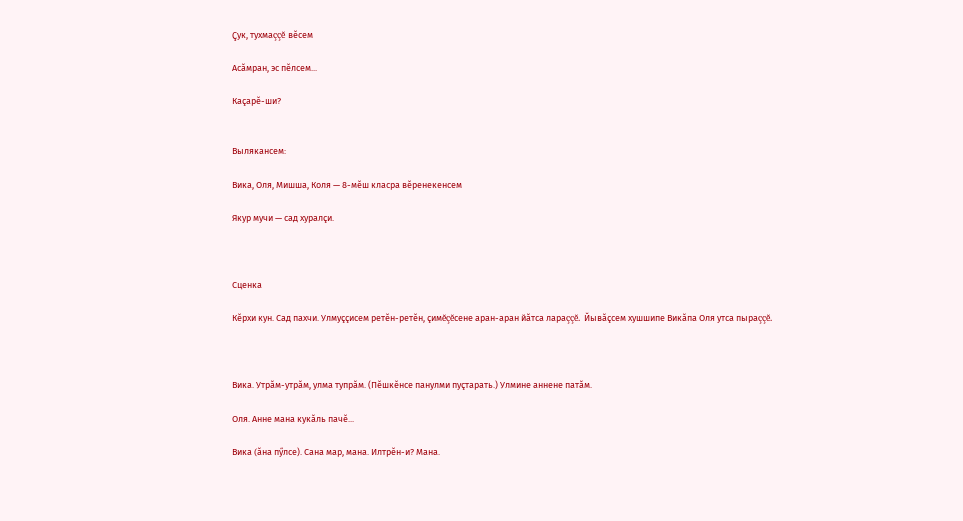Çук, тухмаççĕ вĕсем

Асăмран, эс пĕлсем...

Каçарĕ-ши?


Вылякансем:

Вика, Оля, Мишша, Коля — 8-мĕш класра вĕренекенсем

Якур мучи — сад хуралçи.



Сценка

Кĕрхи кун. Сад пахчи. Улмуççисем ретĕн-ретĕн, çимĕçĕсене аран-аран йăтса лараççĕ. Йывăçсем хушшипе Викăпа Оля утса пыраççĕ.



Вика. Утрăм-утрăм, улма тупрăм. (Пĕшкĕнсе панулми пуçтарать.) Улмине аннене патăм.

Оля. Анне мана кукăль пачĕ...

Вика (ăна пӳлсе). Сана мар, мана. Илтрĕн-и? Мана.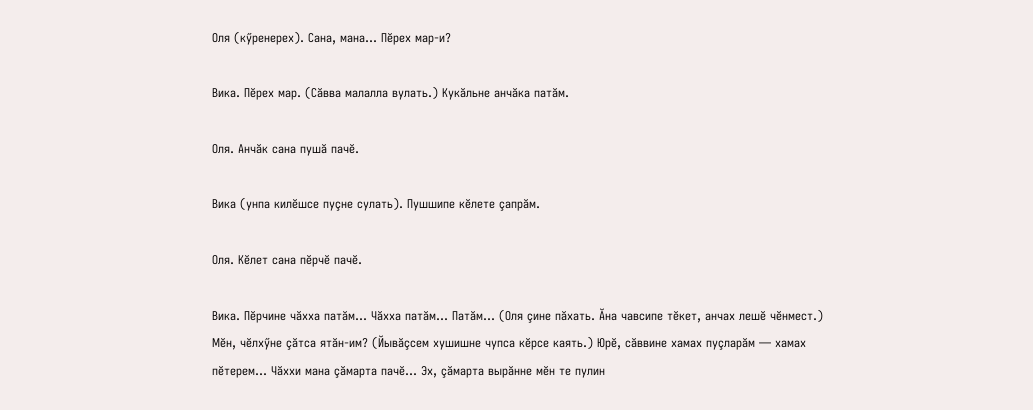Оля (кӳренерех). Сана, мана... Пĕрех мар-и?

Вика. Пĕрех мар. (Сăвва малалла вулать.) Кукăльне анчăка патăм.

Оля. Анчăк сана пушă пачĕ.

Вика (унпа килĕшсе пуçне сулать). Пушшипе кĕлете çапрăм.

Оля. Кĕлет сана пĕрчĕ пачĕ.

Вика. Пĕрчине чăхха патăм... Чăхха патăм... Патăм... (Оля çине пăхать. Ăна чавсипе тĕкет, анчах лешĕ чĕнмест.) Мĕн, чĕлхӳне çăтса ятăн-им? (Йывăçсем хушишне чупса кĕрсе каять.) Юрĕ, сăввине хамах пуçларăм — хамах пĕтерем... Чăххи мана çăмарта пачĕ... Эх, çăмарта вырăнне мĕн те пулин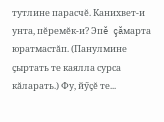тутлине парасчĕ. Канихвет-и унта, пĕремĕк-и? Эпĕ çăмарта юратмастăп. (Панулмине çыртать те каялла сурса кăларать.) Фу, йӳçĕ те...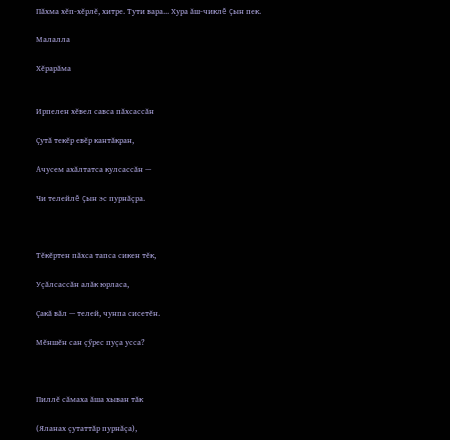Пăхма хĕп-хĕрлĕ, хитре. Тути вара... Хура ăш-чиклĕ çын пек.

Малалла

Хĕрарăма


Ирпелен хĕвел савса пăхсассăн

Çутă текĕр евĕр кантăкран,

Ачусем ахăлтатса кулсассăн —

Чи телейлĕ çын эс пурнăçра.



Тĕкĕртен пăхса тапса сикен тĕк,

Уçăлсассăн алăк юрласа,

Çакă вăл — телей, чунпа сисетĕн.

Мĕншĕн сан çӳрес пуçа усса?



Пиллĕ сăмаха ăша хыван тăк

(Яланах çутаттăр пурнăçа),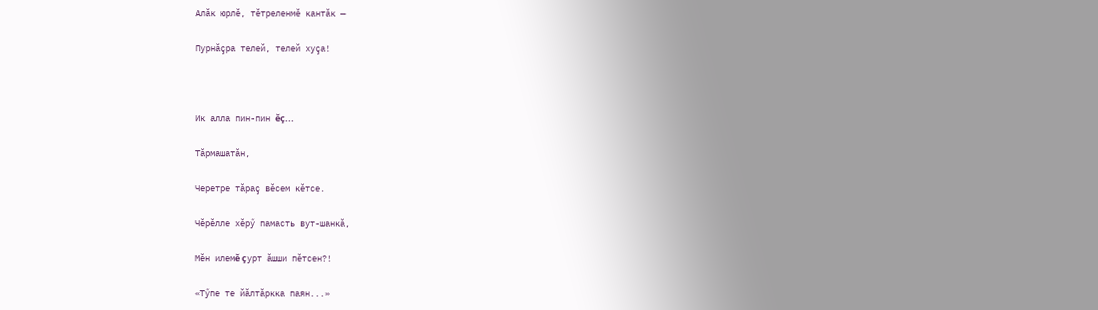Алăк юрлĕ, тĕтреленмĕ кантăк —

Пурнăçра телей, телей хуçа!



Ик алла пин-пин ĕç...

Тăрмашатăн,

Черетре тăраç вĕсем кĕтсе.

Чĕрĕлле хĕрӳ памасть вут-шанкă,

Мĕн илемĕ çурт ăшши пĕтсен?!

«Тӳпе те йăлтăркка паян...»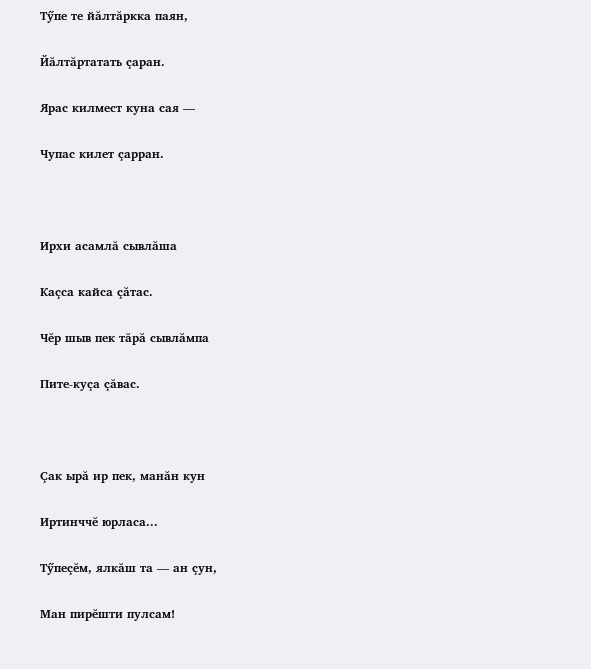Тӳпе те йăлтăркка паян,

Йăлтăртатать çаран.

Ярас килмест куна сая —

Чупас килет çарран.



Ирхи асамлă сывлăша

Каçса кайса çăтас.

Чĕр шыв пек тăрă сывлăмпа

Пите-куçа çăвас.



Çак ырă ир пек, манăн кун

Иртинччĕ юрласа...

Тӳпеçĕм, ялкăш та — ан çун,

Ман пирĕшти пулсам!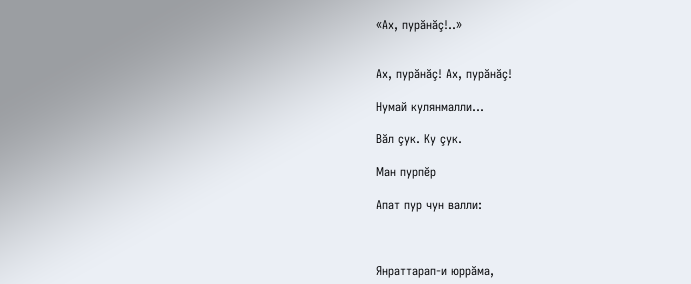«Ах, пурăнăç!..»


Ах, пурăнăç! Ах, пурăнăç!

Нумай кулянмалли...

Вăл çук. Ку çук.

Ман пурпĕр

Апат пур чун валли:



Янраттарап-и юррăма,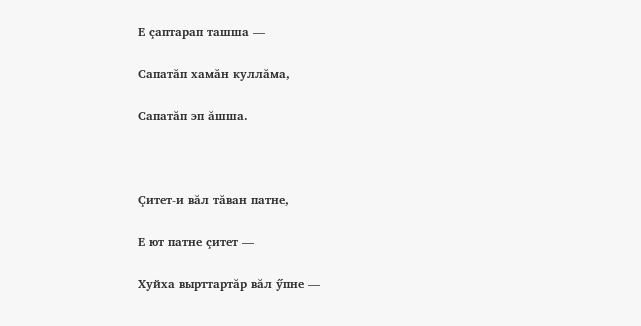Е çаптарап ташша —

Сапатăп хамăн куллăма,

Сапатăп эп ăшша.



Çитет-и вăл тăван патне,

Е ют патне çитет —

Хуйха вырттартăр вăл ӳпне —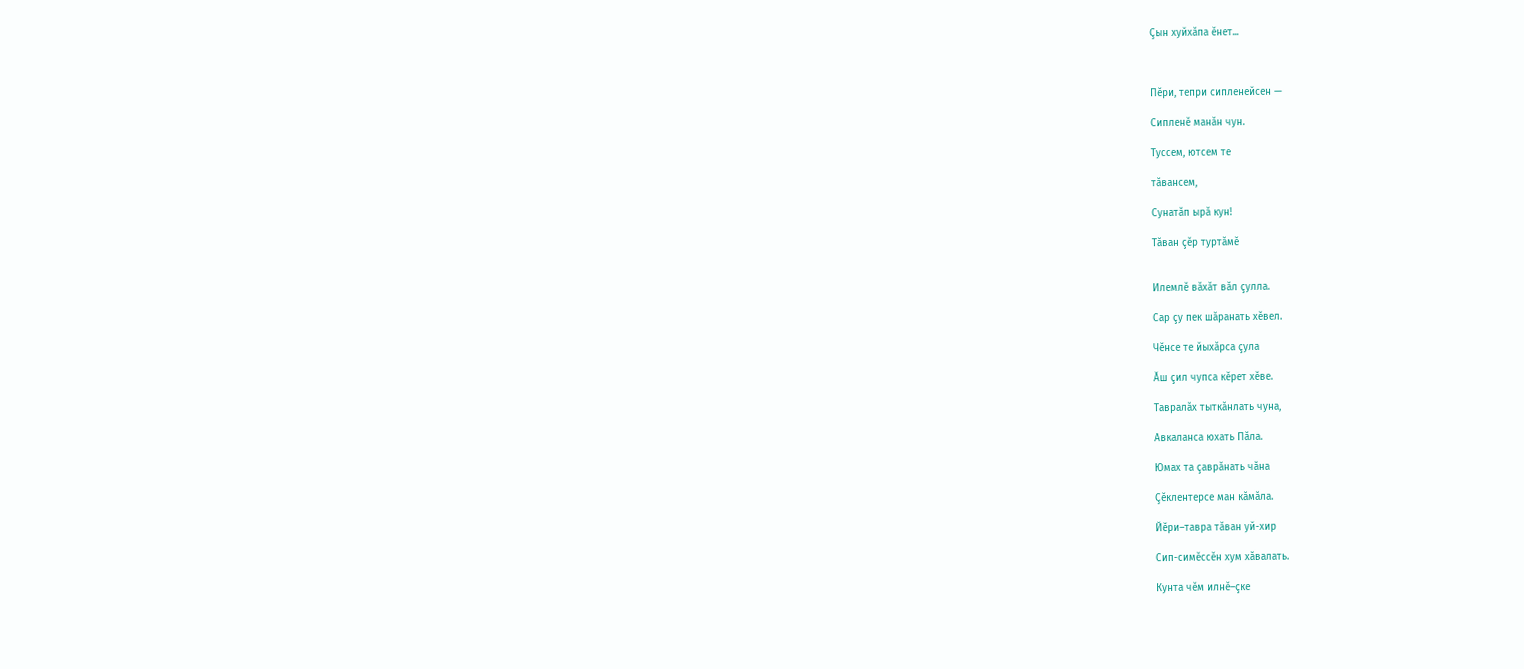Çын хуйхăпа ĕнет...



Пĕри, тепри сипленейсен —

Сипленĕ манăн чун.

Туссем, ютсем те

тăвансем,

Сунатăп ырă кун!

Тăван çĕр туртăмĕ


Илемлĕ вăхăт вăл çулла.

Сар çу пек шăранать хĕвел.

Чĕнсе те йыхăрса çула

Ăш çил чупса кĕрет хĕве.

Тавралăх тыткăнлать чуна,

Авкаланса юхать Пăла.

Юмах та çаврăнать чăна

Çĕклентерсе ман кăмăла.

Йĕри–тавра тăван уй-хир

Сип-симĕссĕн хум хăвалать.

Кунта чĕм илнĕ–çке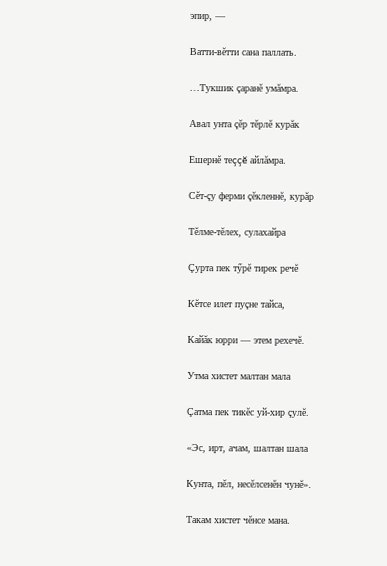эпир, —

Ватти-вĕтти сана паллать.

…Тукшик çаранĕ умăмра.

Авал унта çĕр тĕрлĕ курăк

Ешернĕ теççĕ айлăмра.

Сĕт-çу ферми çĕкленнĕ, курăр

Тĕлме-тĕлех, сулахайра

Çурта пек тӳрĕ тирек речĕ

Кĕтсе илет пуçне тайса,

Кайăк юрри — этем рехечĕ.

Утма хистет малтан мала

Çатма пек тикĕс уй-хир çулĕ.

«Эс, ирт, ачам, шалтан шала

Кунта, пĕл, несĕлсенĕн чунĕ».

Такам хистет чĕнсе мана.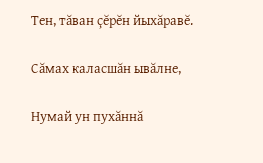Тен, тăван çĕрĕн йыхăравĕ.

Сăмах каласшăн ывăлне,

Нумай ун пухăннă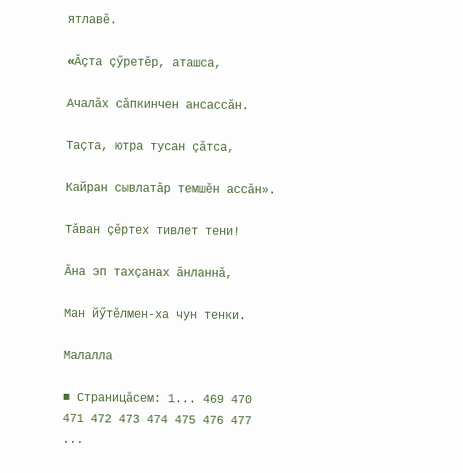ятлавĕ.

«Ăçта çӳретĕр, аташса,

Ачалăх сăпкинчен ансассăн.

Таçта, ютра тусан çăтса,

Кайран сывлатăр темшĕн ассăн».

Тăван çĕртех тивлет тени!

Ăна эп тахçанах ăнланнă,

Ман йӳтĕлмен-ха чун тенки.

Малалла

■ Страницăсем: 1... 469 470 471 472 473 474 475 476 477 ...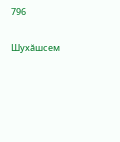796

Шухăшсем